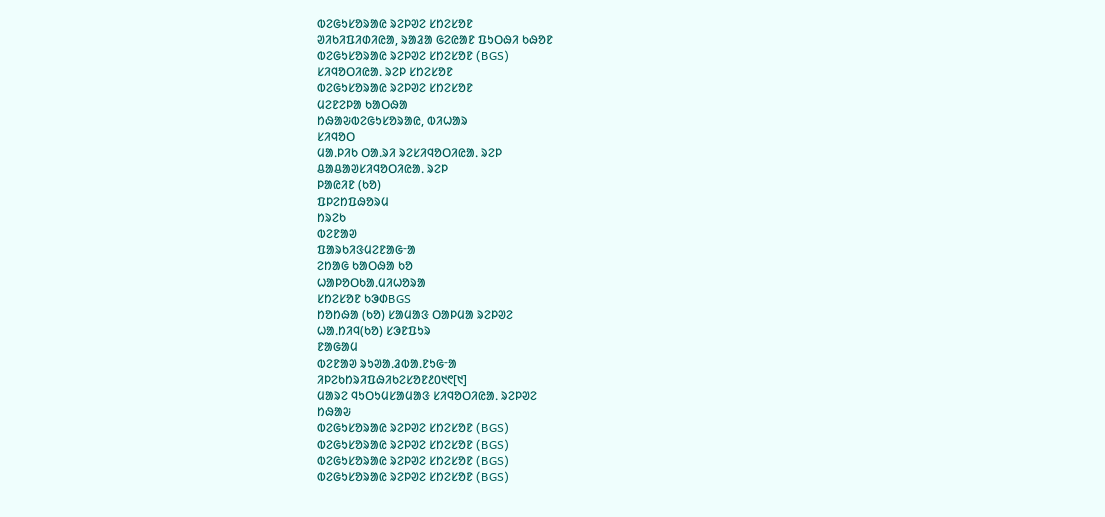ᱵᱮᱜᱩᱥᱚᱨᱟᱭ ᱨᱮᱞᱣᱮ ᱥᱴᱮᱥᱚᱱ
ᱣᱤᱠᱤᱯᱤᱰᱤᱭᱟ, ᱨᱟᱲᱟ ᱜᱮᱭᱟᱱ ᱯᱩᱛᱷᱤ ᱠᱷᱚᱱ
ᱵᱮᱜᱩᱥᱚᱨᱟᱭ ᱨᱮᱞᱣᱮ ᱥᱴᱮᱥᱚᱱ (BGS)
ᱥᱤᱧᱚᱛᱤᱭᱟᱹ ᱨᱮᱞ ᱥᱴᱮᱥᱚᱱ
ᱵᱮᱜᱩᱥᱚᱨᱟᱭ ᱨᱮᱞᱣᱮ ᱥᱴᱮᱥᱚᱱ
ᱢᱮᱱᱮᱞᱟ ᱠᱟᱛᱷᱟ
ᱴᱷᱟᱶᱵᱮᱜᱩᱥᱚᱨᱟᱭ, ᱵᱤᱦᱟᱨ
ᱥᱤᱧᱚᱛ
ᱢᱟᱹᱞᱤᱠ ᱛᱟᱹᱨᱤ ᱨᱮᱥᱤᱧᱚᱛᱤᱭᱟᱹ ᱨᱮᱞ
ᱪᱟᱪᱟᱣᱥᱤᱧᱚᱛᱤᱭᱟᱹ ᱨᱮᱞ
ᱞᱟᱭᱤᱱ (ᱠᱚ)
ᱯᱞᱮᱴᱯᱷᱚᱨᱢ
ᱴᱨᱮᱠ
ᱵᱮᱱᱟᱣ
ᱯᱟᱨᱠᱤᱝᱢᱮᱱᱟᱜᱼᱟ
ᱮᱴᱟᱜ ᱠᱟᱛᱷᱟ ᱠᱚ
ᱦᱟᱞᱚᱛᱠᱟᱹᱢᱤᱦᱚᱨᱟ
ᱥᱴᱮᱥᱚᱱ ᱠᱳᱰBGS
ᱴᱚᱴᱷᱟ (ᱠᱚ) ᱥᱟᱢᱟᱝ ᱛᱟᱞᱢᱟ ᱨᱮᱞᱣᱮ
ᱦᱟᱹᱴᱤᱧ(ᱠᱚ) ᱥᱳᱱᱯᱩᱨ
ᱱᱟᱜᱟᱢ
ᱵᱮᱱᱟᱣ ᱨᱩᱣᱟᱹᱲᱵᱟᱹᱱᱩᱜᱼᱟ
ᱤᱞᱮᱠᱴᱨᱤᱯᱷᱤᱠᱮᱥᱚᱱ᱒᱐᱑᱖[᱑]
ᱢᱟᱨᱮ ᱧᱩᱛᱩᱢᱥᱟᱢᱟᱝ ᱥᱤᱧᱚᱛᱤᱭᱟᱹ ᱨᱮᱞᱣᱮ
ᱴᱷᱟᱶ
ᱵᱮᱜᱩᱥᱚᱨᱟᱭ ᱨᱮᱞᱣᱮ ᱥᱴᱮᱥᱚᱱ (BGS)
ᱵᱮᱜᱩᱥᱚᱨᱟᱭ ᱨᱮᱞᱣᱮ ᱥᱴᱮᱥᱚᱱ (BGS)
ᱵᱮᱜᱩᱥᱚᱨᱟᱭ ᱨᱮᱞᱣᱮ ᱥᱴᱮᱥᱚᱱ (BGS)
ᱵᱮᱜᱩᱥᱚᱨᱟᱭ ᱨᱮᱞᱣᱮ ᱥᱴᱮᱥᱚᱱ (BGS)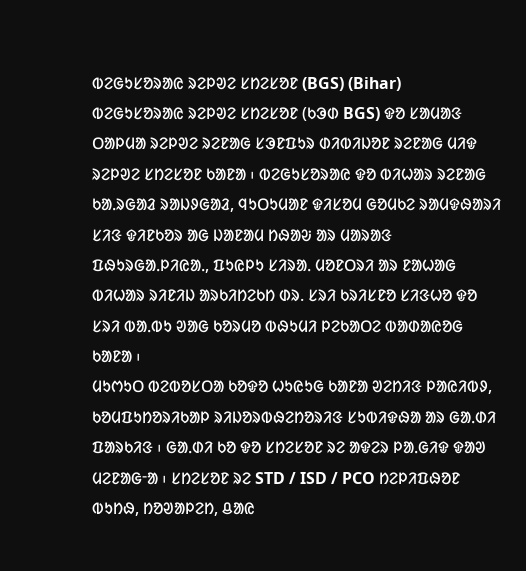ᱵᱮᱜᱩᱥᱚᱨᱟᱭ ᱨᱮᱞᱣᱮ ᱥᱴᱮᱥᱚᱱ (BGS) (Bihar)
ᱵᱮᱜᱩᱥᱚᱨᱟᱭ ᱨᱮᱞᱣᱮ ᱥᱴᱮᱥᱚᱱ (ᱠᱳᱰ BGS) ᱫᱚ ᱥᱟᱢᱟᱝ ᱛᱟᱞᱢᱟ ᱨᱮᱞᱣᱮ ᱨᱮᱱᱟᱜ ᱥᱳᱱᱯᱩᱨ ᱰᱤᱵᱤᱡᱚᱱ ᱨᱮᱱᱟᱜ ᱢᱤᱫ ᱨᱮᱞᱣᱮ ᱥᱴᱮᱥᱚᱱ ᱠᱟᱱᱟ ᱾ ᱵᱮᱜᱩᱥᱚᱨᱟᱭ ᱫᱚ ᱵᱤᱦᱟᱨ ᱨᱮᱱᱟᱜ ᱠᱟᱹᱨᱜᱟᱲ ᱨᱟᱡᱽᱜᱟᱲ, ᱧᱩᱛᱩᱢᱟᱱ ᱫᱤᱥᱚᱢ ᱜᱚᱢᱠᱮ ᱨᱟᱢᱫᱷᱟᱨᱤ ᱥᱤᱝ ᱫᱤᱱᱠᱚᱨ ᱟᱜ ᱡᱟᱱᱟᱢ ᱴᱷᱟᱶ ᱟᱨ ᱢᱟᱨᱟᱝ ᱯᱷᱩᱨᱜᱟᱹᱞᱤᱭᱟᱹ, ᱯᱩᱭᱞᱩ ᱥᱤᱨᱟᱹ ᱢᱚᱱᱛᱨᱤ ᱟᱨ ᱱᱟᱦᱟᱜ ᱵᱤᱦᱟᱨ ᱨᱤᱱᱤᱡ ᱟᱨᱠᱤᱴᱮᱠᱴ ᱰᱨ. ᱥᱨᱤ ᱠᱨᱤᱥᱱᱚ ᱥᱤᱝᱦᱚ ᱫᱚ ᱥᱨᱤ ᱵᱟᱹᱵᱩ ᱣᱟᱜ ᱠᱚᱨᱢᱚ ᱵᱷᱩᱢᱤ ᱞᱮᱠᱟᱛᱮ ᱵᱟᱰᱟᱭᱚᱜ ᱠᱟᱱᱟ ᱾
ᱢᱩᱬᱩᱛ ᱵᱮᱵᱚᱥᱛᱟ ᱠᱚᱫᱚ ᱦᱩᱭᱩᱜ ᱠᱟᱱᱟ ᱣᱮᱴᱤᱝ ᱞᱟᱭᱤᱵᱽ, ᱠᱚᱢᱯᱩᱴᱚᱨᱤᱠᱟᱞ ᱨᱤᱡᱚᱨᱵᱷᱮᱴᱚᱨᱤᱝ ᱥᱩᱵᱤᱫᱷᱟ ᱟᱨ ᱜᱟᱹᱰᱤ ᱯᱟᱨᱠᱤᱝ ᱾ ᱜᱟᱹᱰᱤ ᱠᱚ ᱫᱚ ᱥᱴᱮᱥᱚᱱ ᱨᱮ ᱟᱫᱮᱨ ᱞᱟᱹᱜᱤᱫ ᱫᱟᱣ ᱢᱮᱱᱟᱜᱼᱟ ᱾ ᱥᱴᱮᱥᱚᱱ ᱨᱮ STD / ISD / PCO ᱴᱮᱞᱤᱯᱷᱚᱱ ᱵᱩᱴᱷ, ᱴᱚᱣᱟᱞᱮᱴ, ᱪᱟᱭ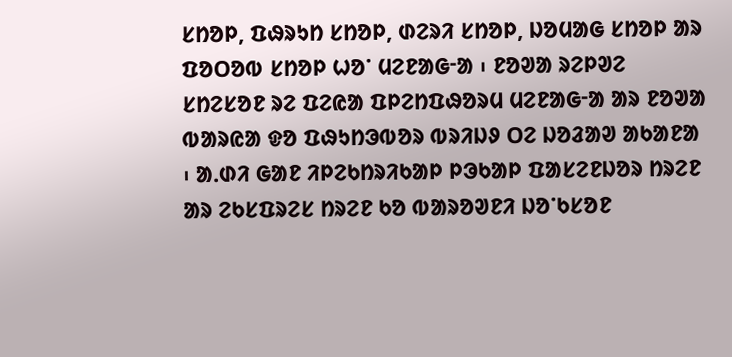ᱥᱴᱚᱞ, ᱯᱷᱨᱩᱴ ᱥᱴᱚᱞ, ᱰᱮᱨᱤ ᱥᱴᱚᱞ, ᱡᱚᱢᱟᱜ ᱥᱴᱚᱞ ᱟᱨ ᱯᱚᱛᱚᱵ ᱥᱴᱚᱞ ᱦᱚᱸ ᱢᱮᱱᱟᱜᱼᱟ ᱾ ᱱᱚᱣᱟ ᱨᱮᱞᱣᱮ ᱥᱴᱮᱥᱚᱱ ᱨᱮ ᱯᱮᱭᱟ ᱯᱞᱮᱴᱯᱷᱚᱨᱢ ᱢᱮᱱᱟᱜᱼᱟ ᱟᱨ ᱱᱚᱣᱟ ᱵᱟᱨᱭᱟ ᱫᱚ ᱯᱷᱩᱴᱳᱵᱚᱨ ᱵᱨᱤᱡᱽ ᱛᱮ ᱡᱚᱲᱟᱣ ᱟᱠᱟᱱᱟ ᱾ ᱟᱹᱰᱤ ᱜᱟᱱ ᱤᱞᱮᱠᱴᱨᱤᱠᱟᱞ ᱞᱳᱠᱟᱞ ᱯᱟᱥᱮᱱᱡᱚᱨ ᱴᱨᱮᱱ ᱟᱨ ᱮᱠᱥᱯᱨᱮᱥ ᱴᱨᱮᱱ ᱠᱚ ᱵᱟᱨᱚᱣᱱᱤ ᱡᱚᱸᱠᱥᱚᱱ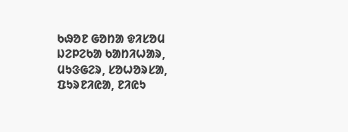ᱠᱷᱚᱱ ᱜᱚᱴᱟ ᱫᱤᱥᱚᱢ ᱡᱮᱞᱮᱠᱟ ᱠᱟᱴᱤᱦᱟᱨ, ᱢᱩᱝᱜᱮᱨ, ᱥᱚᱦᱚᱨᱥᱟ, ᱯᱩᱨᱱᱤᱭᱟ, ᱱᱤᱭᱩ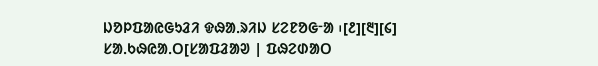ᱡᱚᱞᱯᱟᱭᱜᱩᱲᱤ ᱫᱷᱟᱹᱨᱤᱡ ᱥᱮᱱᱚᱜᱼᱟ ᱾[᱒][᱓][᱔]
ᱥᱟᱹᱠᱷᱭᱟᱹᱛ[ᱥᱟᱯᱲᱟᱣ | ᱯᱷᱮᱰᱟᱛ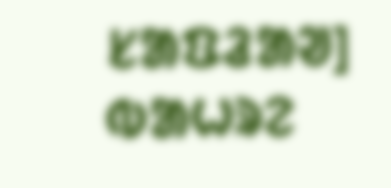ᱥᱟᱯᱲᱟᱣ]
ᱵᱟᱦᱨᱮ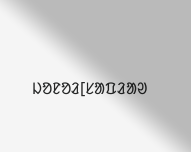ᱡᱚᱱᱚᱲ[ᱥᱟᱯᱲᱟᱣ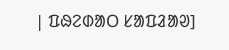| ᱯᱷᱮᱰᱟᱛ ᱥᱟᱯᱲᱟᱣ]